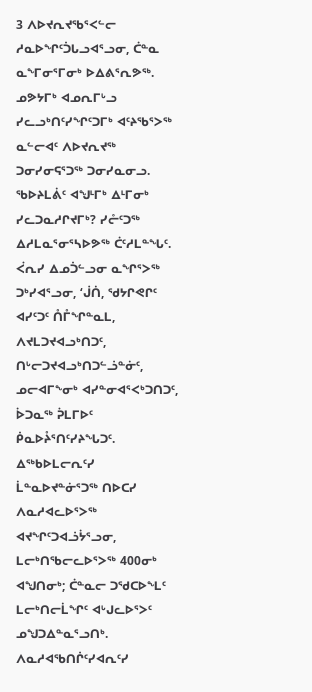3 ᐱᐅᔪᕆᔪᖃᕐᐸᓪᓕ ᓱᓇᐅᖏᑦᑑᒐᓗᐊᕐᓗᓂ, ᑖᓐᓇ ᓇᖕᒥᓂᕐᒥᓂᒃ ᐅᐃᕕᕐᕆᕗᖅ.
ᓄᕗᔭᒥᒃ ᐊᓄᕆᒥᒡᓗ ᓯᓚᓗᒃᑎᑦᓯᖏᑦᑐᒥᒃ ᐊᑦᔨᖃᕐᐳᖅ ᓇᓪᓕᐊᑦ ᐱᐅᔪᕆᔪᖅ ᑐᓂᓯᓂᕋᕐᑐᖅ ᑐᓂᓯᓇᓂᓗ.
ᖃᐅᔨᒪᕖᑦ ᐊᖑᒻᒥᒃ ᐃᒻᒥᓂᒃ ᓯᓚᑐᓇᓱᒋᔪᒥᒃ? ᓯᓔᑦᑐᖅ ᐃᓱᒪᓇᕐᓂᕐᓴᐅᕗᖅ ᑖᑦᓱᒪᓐᖓᑦ.
ᐹᕆᓯ ᐃᓄᑑᓪᓗᓂ ᓇᖏᕐᐳᖅ ᑐᒃᓯᐊᕐᓗᓂ, ‘ᒎᑏ, ᖁᔭᒋᕙᒋᑦ ᐊᓯᑦᑐᑦ ᑍᒤᖏᓐᓇᒪ, ᐱᔪᒪᑐᔪᐊᓗᒃᑎᑐᑦ, ᑎᒡᓕᑐᔪᐊᓗᒃᑎᑐᓪᓘᓐᓃᑦ, ᓄᓕᐊᒥᖕᓂᒃ ᐊᓯᓐᓂᐊᕐᐸᒃᑐᑎᑐᑦ, ᐆᑐᓇᖅ ᕉᒪᒥᐅᑦ ᑮᓇᐅᔧᕐᑎᑦᓯᔨᖓᑐᑦ.
ᐃᖅᑲᐅᒪᓕᕆᑦᓯ ᒫᓐᓇᐅᔪᓐᓃᕐᑐᖅ ᑎᐅᑕᓯ ᐱᓇᓱᐊᓚᐅᕐᐳᖅ ᐊᔪᖏᑦᑐᐊᓘᔮᕐᓗᓂ, ᒪᓕᒃᑎᖃᓕᓚᐅᕐᐳᖅ 400ᓂᒃ ᐊᖑᑎᓂᒃ; ᑖᓐᓇᓕ ᑐᖁᑕᐅᖕᒪᑦ ᒪᓕᒃᑎᓕᒫᖏᑦ ᐊᒡᒍᓚᐅᕐᐳᑦ ᓄᖑᑐᐃᓐᓇᕐᓗᑎᒃ.
ᐱᓇᓱᐊᖃᑎᒌᑦᓯᐊᕆᑦᓯ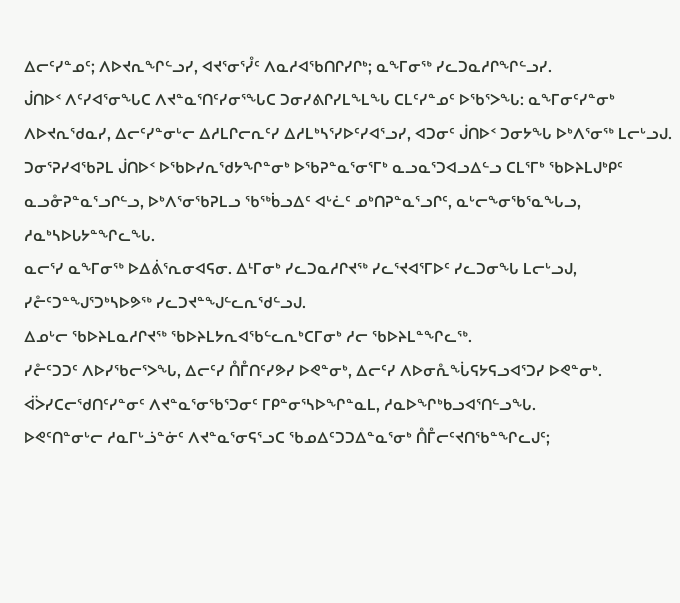ᐃᓕᑦᓯᓐᓄᑦ; ᐱᐅᔪᕆᖏᓪᓗᓯ, ᐊᔪᕐᓂᕐᓮᑦ ᐱᓇᓱᐊᖃᑎᒋᓯᒋᒃ; ᓇᖕᒥᓂᖅ ᓯᓚᑐᓇᓱᒋᖏᓪᓗᓯ.
ᒎᑎᐅᑉ ᐱᑦᓯᐊᕐᓂᖓᑕ ᐱᔪᓐᓇᕐᑎᑦᓯᓂᕐᖓᑕ ᑐᓂᓯᕕᒋᓯᒪᖕᒪᖓ ᑕᒪᑦᓯᓐᓄᑦ ᐅᖃᕐᐳᖓ: ᓇᖕᒥᓂᑦᓯᓐᓂᒃ ᐱᐅᔪᕆᖁᓇᓯ, ᐃᓕᑦᓯᓐᓂᒡᓕ ᐃᓱᒪᒋᓕᕆᑦᓯ ᐃᓱᒪᒃᓴᕐᓯᐅᑦᓯᐊᕐᓗᓯ, ᐊᑐᓂᑦ ᒎᑎᐅᑉ ᑐᓂᔭᖓ ᐅᒃᐱᕐᓂᖅ ᒪᓕᒡᓗᒍ.
ᑐᓂᕐᕈᓯᐊᖃᕈᒪ ᒎᑎᐅᑉ ᐅᖃᐅᓯᕆᖁᔭᖏᓐᓂᒃ ᐅᖃᕈᓐᓇᕐᓂᕐᒥᒃ ᓇᓗᓇᕐᑐᐊᓗᐃᓪᓗ ᑕᒪᕐᒥᒃ ᖃᐅᔨᒪᒍᒃᑭᑦ ᓇᓗᓁᕈᓐᓇᕐᓗᒋᓪᓗ, ᐅᒃᐱᕐᓂᖃᕈᒪᓗ ᖃᖅᑳᓗᐃᑦ ᐊᒡᓛᑦ ᓄᒃᑎᕈᓐᓇᕐᓗᒋᑦ, ᓇᒡᓕᖕᓂᖃᕐᓇᖓᓗ, ᓱᓇᒃᓴᐅᒐᔭᓐᖏᓚᖓ.
ᓇᓕᕐᓯ ᓇᖕᒥᓂᖅ ᐅᐃᕖᕐᕆᓂᐊᕋᓂ. ᐃᒻᒥᓂᒃ ᓯᓚᑐᓇᓱᒋᔪᖅ ᓯᓚᕐᔪᐊᕐᒥᐅᑦ ᓯᓚᑐᓂᖓ ᒪᓕᒡᓗᒍ, ᓯᓔᑦᑐᓐᖑᕐᑐᒃᓴᐅᕗᖅ ᓯᓚᑐᔪᓐᖑᓪᓚᕆᖁᓪᓗᒍ.
ᐃᓄᒡᓕ ᖃᐅᔨᒪᓇᓱᒋᔪᖅ ᖃᐅᔨᒪᔭᕆᐊᖃᓪᓚᕆᒃᑕᒥᓂᒃ ᓱᓕ ᖃᐅᔨᒪᓐᖏᓚᖅ.
ᓯᓔᑦᑐᑐᑦ ᐱᐅᓯᖃᓕᕐᐳᖓ, ᐃᓕᑦᓯ ᑍᒤᑎᑦᓯᕗᓯ ᐅᕙᓐᓂᒃ, ᐃᓕᑦᓯ ᐱᐅᓂᕅᖔᕋᔭᕋᓗᐊᕐᑐᓯ ᐅᕙᓐᓂᒃ. ᐋᐴᓯᑕᓕᖁᑎᑦᓯᓐᓂᑦ ᐱᔪᓐᓇᕐᓂᖃᕐᑐᓂᑦ ᒥᑭᓐᓂᕐᓴᐅᖏᓐᓇᒪ, ᓱᓇᐅᖏᒃᑲᓗᐊᕐᑎᓪᓗᖓ.
ᐅᕙᑦᑎᓐᓂᒡᓕ ᓱᓇᒥᒡᓘᓐᓃᑦ ᐱᔪᓐᓇᕐᓂᕋᕐᓗᑕ ᖃᓄᐃᑦᑐᑐᐃᓐᓇᕐᓂᒃ ᑍᒤᓕᑦᔪᑎᖃᓐᖏᓚᒍᑦ;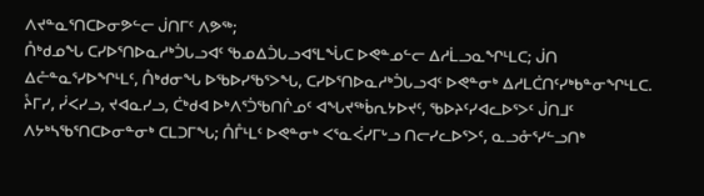ᐱᔪᓐᓇᕐᑎᑕᐅᓂᕗᓪᓕ ᒎᑎᒥᑦ ᐱᕗᖅ;
ᑍᒃᑯᓄᖓ ᑕᓯᐅᕐᑎᐅᓇᓱᒃᑑᒐᓗᐊᑦ ᖃᓄᐃᑑᒐᓗᐊᕐᒪᖔᑕ ᐅᕙᓐᓄᓪᓕ ᐃᓱᒫᓗᓇᖏᒻᒪᑕ; ᒎᑎ ᐃᓔᓐᓇᕐᓯᐅᖏᒻᒪᑦ, ᑍᒃᑯᓂᖓ ᐅᖃᐅᓯᖃᕐᐳᖓ, ᑕᓯᐅᕐᑎᐅᓇᓱᒃᑑᒐᓗᐊᑦ ᐅᕙᓐᓂᒃ ᐃᓱᒪᑖᑎᑦᓯᒃᑲᓐᓂᖏᒻᒪᑕ.
ᔧᒥᓯ, ᓰᐸᓯᓗ, ᔪᐊᓇᓯᓗ, ᑖᒃᑯᐊ ᐅᒃᐱᕐᑑᖃᑎᒌᓄᑦ ᐊᖓᔪᖅᑳᕆᔭᐅᔪᑦ, ᖃᐅᔨᑦᓯᐊᓚᐅᕐᐳᑦ ᒎᑎᒧᑦ ᐱᔭᒃᓴᖃᕐᑎᑕᐅᓂᓐᓂᒃ ᑕᒪᑐᒥᖓ; ᑍᒤᒻᒪᑦ ᐅᕙᓐᓂᒃ ᐸᕐᓇᐹᓯᒥᒡᓗ ᑎᓕᓯᓚᐅᕐᐳᑦ, ᓇᓗᓁᕐᓯᓪᓗᑎᒃ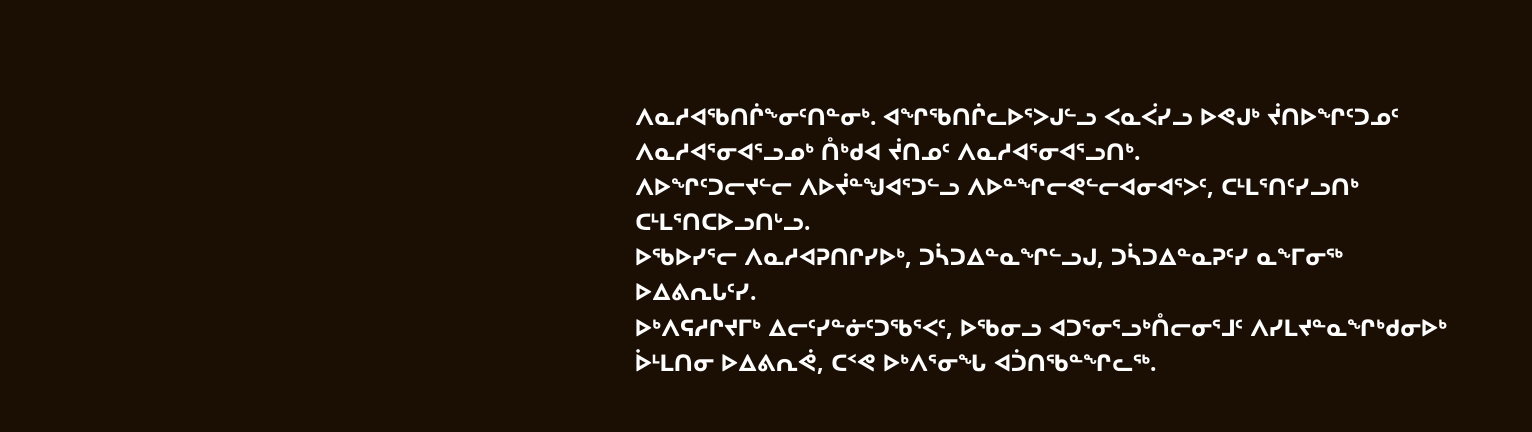ᐱᓇᓱᐊᖃᑎᒌᖕᓂᑦᑎᓐᓂᒃ. ᐊᖏᖃᑎᒌᓚᐅᕐᐳᒍᓪᓗ ᐸᓇᐹᓯᓗ ᐅᕙᒍᒃ ᔫᑎᐅᖏᑦᑐᓄᑦ ᐱᓇᓱᐊᕐᓂᐊᕐᓗᓄᒃ ᑍᒃᑯᐊ ᔫᑎᓄᑦ ᐱᓇᓱᐊᕐᓂᐊᕐᓗᑎᒃ.
ᐱᐅᖏᑦᑐᓕᔪᓪᓕ ᐱᐅᔫᓐᖑᐊᕐᑐᓪᓗ ᐱᐅᓐᖏᓕᕙᓪᓕᐊᓂᐊᕐᐳᑦ, ᑕᒻᒪᕐᑎᑦᓯᓗᑎᒃ ᑕᒻᒪᕐᑎᑕᐅᓗᑎᒡᓗ.
ᐅᖃᐅᓯᕐᓕ ᐱᓇᓱᐊᕈᑎᒋᓯᐅᒃ, ᑐᓵᑐᐃᓐᓇᖏᓪᓗᒍ, ᑐᓵᑐᐃᓐᓇᕈᑦᓯ ᓇᖕᒥᓂᖅ ᐅᐃᕕᕆᒐᑦᓯ.
ᐅᒃᐱᕋᓱᒋᔪᒥᒃ ᐃᓕᑦᓯᓐᓃᑦᑐᖃᕐᐸᑦ, ᐅᖃᓂᓗ ᐊᑐᕐᓂᕐᓗᒃᑍᓕᓂᕐᒧᑦ ᐱᓯᒪᔪᓐᓇᖏᒃᑯᓂᐅᒃ ᐆᒻᒪᑎᓂ ᐅᐃᕕᕆᕚ, ᑕᑉᕙ ᐅᒃᐱᕐᓂᖓ ᐊᑑᑎᖃᓐᖏᓚᖅ.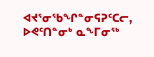ᐊᔪᕐᓂᖃᖏᓐᓂᕋᕈᑦᑕᓕ, ᐅᕙᑦᑎᓐᓂᒃ ᓇᖕᒥᓂᖅ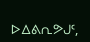ᐅᐃᕕᕆᕗᒍᑦ,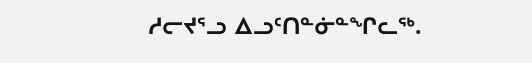ᓱᓕᔪᕐᓗ ᐃᓗᑦᑎᓐᓃᓐᖏᓚᖅ.